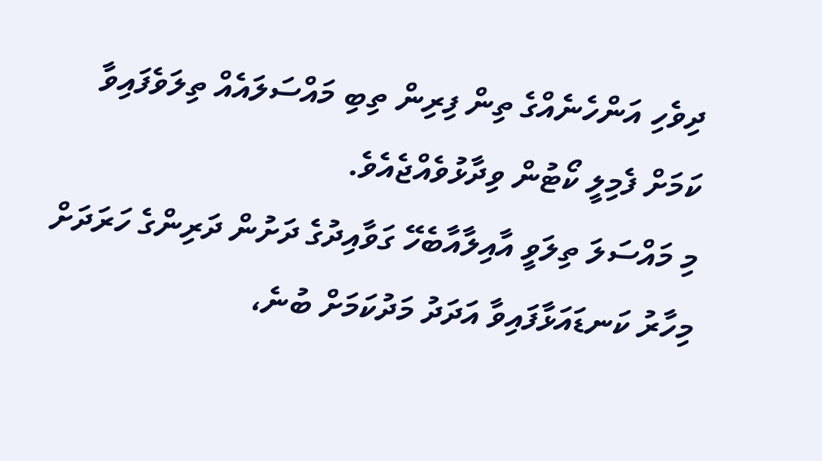ދިވެހި އަންހެނެއްގެ ތިން ފިރިން ތިބި މައްސަލައެއް ތިލަވެފައިވާ ކަމަށް ފެމިލީ ކޯޓުން ވިދާޅުވެއްޖެއެވެ.
މި މައްސަލަ ތިލަވީ އާއިލާއާބެހޭ ގަވާއިދުގެ ދަށުން ދަރިންގެ ހަރަދަށް މިހާރު ކަނޑައަޅާފައިވާ އަދަދު މަދުކަމަށް ބުނެ،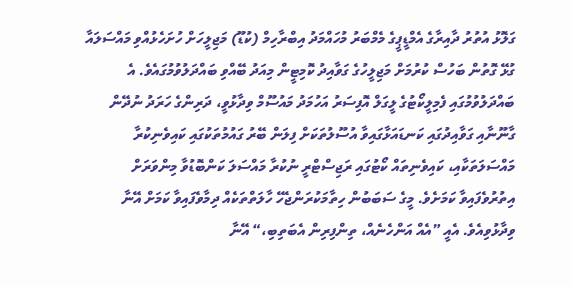ގަލޮޅު އުތުރު ދާއިރާގެ އެމްޑީޕީގެ މެމްބަރު މުހައްމަދު އިބްރާހިމް (ކުޑޫ) މަޖިލީހަށް ހުށަހެޅުއްވި މައްސަލައާ ގުޅޭ ގޮތުން ބަހުސް ކުރުމަށް މަޖިލީހުގެ ގަވާއިދު ކޮމިޓީން މިއަދު ބޭއްވި ބައްދަލުވުމުގައެވެ. އެ ބައްދަލުވުމުގައި ފެމިލީކޯޓުގެ ލީގަލް އޮފިސަރު އަހުމަދު މައުސޫމް ވިދާޅުވީ، ދަރިންގެ ހަރަދު ނުދޭން ގާނޫނާއި ގަވާއިދުގައި ކަނޑައަޅާގައިވާ އުސޫލުތަކަށް ފިލަން ބޭރު ގައުމުތަކުގައި ކައިވެނިކުރާ މައްސަލަތަކާއި، ކައިވެނިތައް ކޯޓުގައި ރަޖިސްޓްރީ ނުކުރާ މައްސަލަ ކަންބޮޑުވާ މިންވަރަށް އިތުރުވެފައިވާ ކަމަށެވެ. މީގެ ސަބަބުން ހިތާމަކުރަންޖެހޭ ހާލަތްތަކެއް ދިމާވެފައިވާ ކަމަށް އޭނާ ވިދާޅުވިއެވެ. އެއީ ”އެއް އަންހެނެއް، ތިންފިރިން އެބަތިބި،“ އޭނާ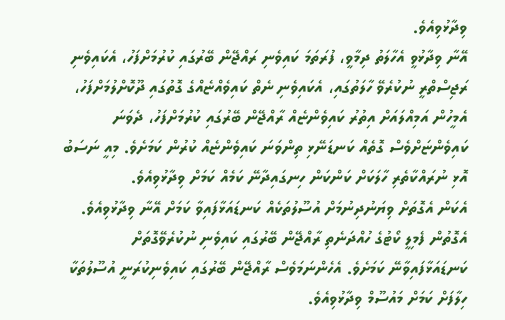ވިދާޅުވިއެވެ.
އޭނާ ވިދާޅުވީ އެހާލަތު ދިމާވީ، ފުރަތަމަ ކައިވެނި ރައްޖޭން ބޭރުގައި ކުރުމަށްފަހު، އެކައިވެނި ރަޖިސްތްރީ ނުކުރެވޭ ހާލަތުގައި، އެކައިވެނި ނެތް ކައިވެއްޏެއްގެ ގޮތުގައި ދޫކޮށްލުމަށްފަހު، އެމީހުން އަމިއްލައަށް އިތުރު ކައިވެންޏެއް ރާއްޖޭން ބޭރުގައި ކުރުމަށްފަހު، ދެވަނަ ކައިވެންޏަށްވެސް ގޮތެއް ކަނޑަނޭޅި ތިންވަނަ ކައިވެންޏެއް ކުރުން ކަމަށެވެ. މިއީ ނަސަބު އޮޅި ނުރައްކާތެރި ހާލަކަށް ކަންކަން ހިނގައިދާނޭ ކަމެއް ކަމަށް ވިދާޅުވިއެވެ.
އެކަން އެގޮތަށް ވިޔަނުދިނުމަށް އުސޫލުތަކެއް ކަނޑައަޅާފައިވާ ކަމަށް އޭނާ ވިދާޅުވިއެވެ. އެގޮތުން ފެމިލީ ކޯޓުގެ ހުއްދަނެތި ރާއްޖޭން ބޭރުގައި ކައިވެނި ނުކުރެވޭގޮތަށް ކަނޑައަޅާފައިވާނޭ ކަމަށެވެ. އެހެންނަމަވެސް ރާއްޖޭން ބޭރުގައި ކައިވެނިކުރަނީ އުސޫލުތަކާ ހިލާފަށް ކަމަށް މައުސޫމް ވިދާޅުވިއެވެ.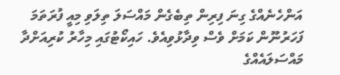އަންހެނެއްގެ ގިނަ ފިރިން ތިބެގެން މައްސަލަ ތިލަވި މިއީ ފުރަތަމަ ފަހަރުނޫން ކަމަށް ވެސް ވިދާޅުވިއެވެ. ހައިކޯޓުގައި މިހާރު ކުރިއަށްދާ މައްސަލައެއްގެ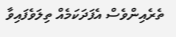ތެރެއިންވެސް އެފަދަކަމެއް ތިލަވެފައިވާ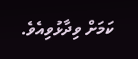ކަމަށް ވިދާޅުވިއެވެ.